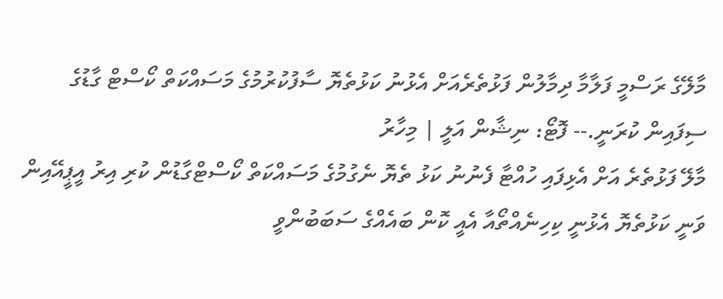މާލޭގެ ރަސްމީ ފަލާމާ ދިމާލުން ފަޅުތެރެއަށް އެޅުނު ކަޅުތެޔޮ ސާފުކުރުމުގެ މަސައްކަތް ކޯސްޓް ގާޑުގެ ސިފައިން ކުރަނީ.-- ފޮޓޯ: ނިޝާން އަލީ | މިހާރު
މާލޭ ފަޅުތެރެ އަށް އެޅިފައި ހުއްޓާ ފެނުނު ކަޅު ތެޔޮ ނެގުމުގެ މަސައްކަތް ކޯސްޓްގާޑުން ކުރި އިރު އީޕީއޭއިން ވަނީ ކަޅުތެޔޮ އެޅުނީ ކިހިނެއްތޯއާ އެއީ ކޮން ބައެއްގެ ސަބަބުންވީ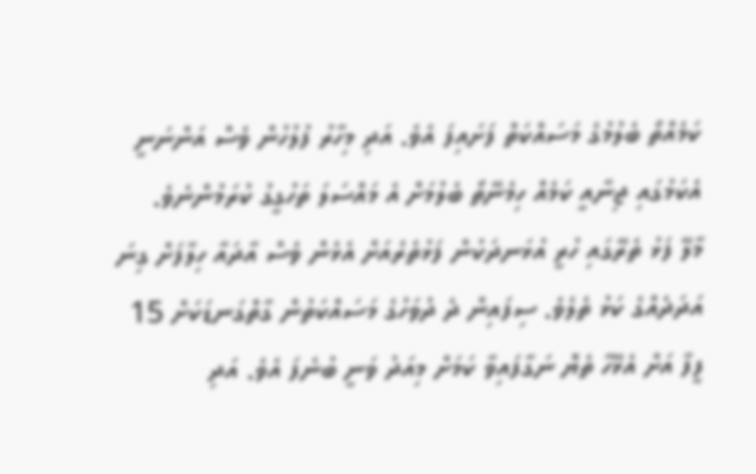ކަމެއްތޯ ބެލުމުގެ މަސައްކަތް ފަށައިފަ އެވެ. އަދި މިހާރު ފުލުހުން ވެސް އަންނަނީ އެކަމުގައި ޖިނާއީ ކަމެއް ހިމެނޭތޯ ބެލުމަށް އެ މައްސަލަ ތަހުގީގު ކުރަމުންނެވެ.
މާލޭ ފަޅު ތެރޭގައި ހުރީ އުޅަނދަކުން ފަޅުތެރެއަށް އެޅެން ވެސް އާދައާ ހިލާފަށް ގިނަ އަދަދެއްގެ ކަޅު ތެލެވެ. ސިފައިން ދެ ދުވަހުގެ މަސައްކަތުން ގާތްގަނޑަކަށް 15 ފީފާ އަށް އެޅޭހާ ތެޔޮ ނަގާފައިވާ ކަމަށް މިއަދު ވަނީ ބުނެފަ އެވެ. އަދި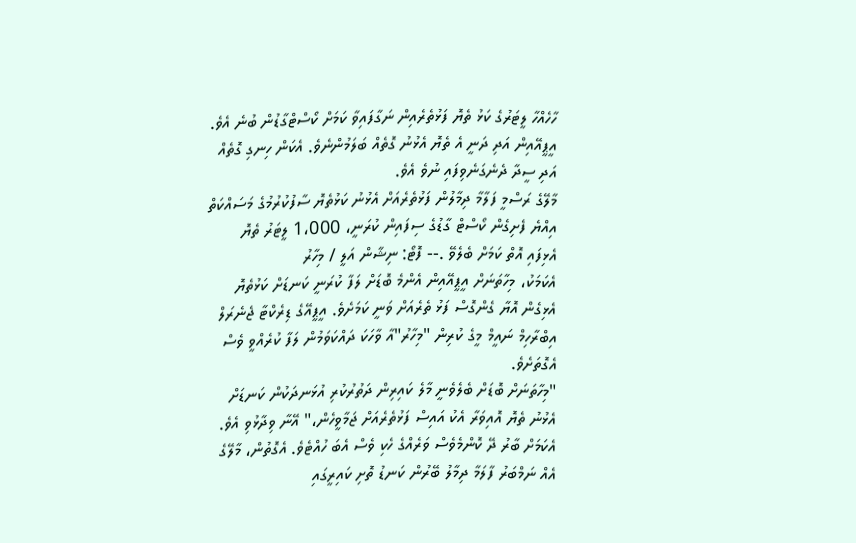ހާހެއްހާ ލީޓަރުގެ ކަޅު ތެޔޮ ފަޅުތެރެއިން ނަގާފައިވާ ކަމަށް ކޯސްޓްގާޑުން ބުނެ އެވެ.
އީޕީއޭއިން އަދި ދަނީ އެ ތެޔޮ އެޅުނު ގޮތެއް ބަލަމުންނެވެ. އެކަން ހިނގި ގޮތެއް އަދި ސީދާ ދެނެގަނެވިފައި ނުވެ އެވެ.
މާލޭގެ ރަސްމީ ފަލާމާ ދިމާލުން ފަޅުތެރެއަށް އެޅުނު ކަޅުތެޔޮ ސާފުކުރުމުގެ މަސައްކަތް އިއްޔެ ފެށިގެން ކޯސްޓް ގާޑުގެ ސިފައިން ކުރަނީ، 1،000 ލީޓަރު ތެޔޮ އެޅިފައި އޮތް ކަމަށް ބެލެވޭ .-- ފޮޓޯ: ނިޝާން އަލީ / މިހާރު
އެކަމަކު، މިހާތަނަށް އީޕީއޭއިން އެންމެ ބޮޑަށް ލަފާ ކުރަނީ ކަނޑަށް ކަޅުތެޔޮ އެޅިގެން އޮޔާ ގެންގޮސް ފަޅު ތެރެއަށް ވަނީ ކަމަށެވެ. އީޕީއޭގެ ޑިރެކްޓާ ޖެނެރަލް އިބްރާހިމް ނައީމް މީގެ ކުރިން "މިހާރު"އާ ވާހަކަ ދައްކަވަމުން ލަފާ ކުރެއްވީ ވެސް އެގޮތަށެވެ.
"މިހާތަނަށް ބޮޑަށް ބެލެވެނީ މާލެ ކައިރިން ދަތުރުކުރި އުޅަނދަކުން ކަނޑަށް އެޅުނު ތެޔޮ އޮއިވަރާ އެކު އައިސް ފަޅުތެރެއަށް ޖަމާވީހެން،" އޭނާ ވިދާޅުވި އެވެ.
އެކަމަށް ބާރު ދޭ ކޮންމެވެސް ވަރެއްގެ ހެކި ވެސް އެބަ ހުއްޓެވެ. އެގޮތުން، މާލޭގެ އެއް ނަމްބަރު ފާލަމާ ދިމާލު ބޭރުން ކަނޑު ތޮށި ކައިރީގައި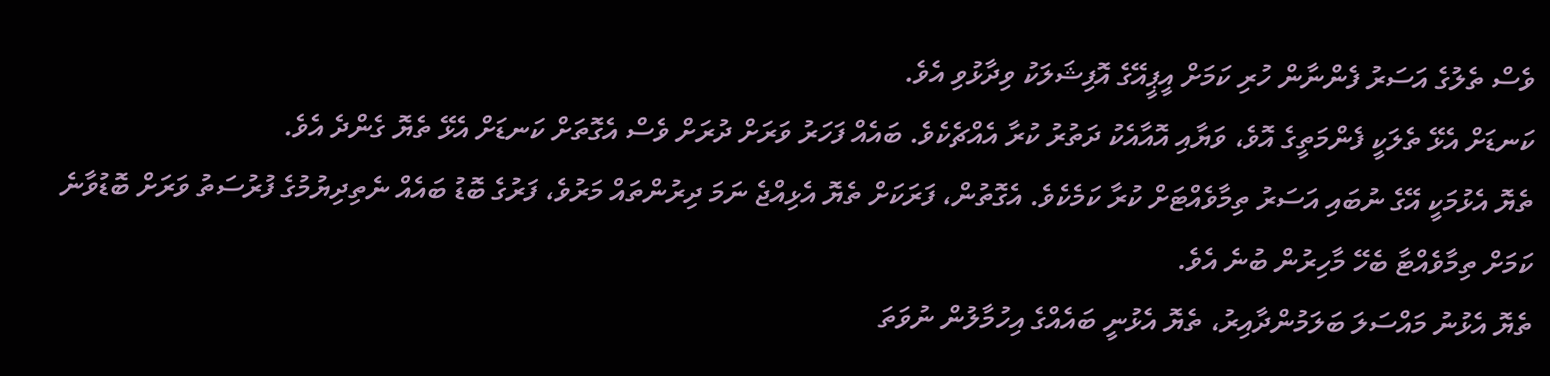ވެސް ތެލުގެ އަސަރު ފެންނާން ހުރި ކަމަށް އީޕީއޭގެ އޮފިޝަލަކު ވިދާޅުވި އެވެ.
ކަނޑަށް އެޅޭ ތެލަކީ ފެންމަތީގެ އޮވެ، ވަޔާއި އޮއާއެކު ދަތުރު ކުރާ އެއްޗެކެވެ. ބައެއް ފަހަރު ވަރަށް ދުރަށް ވެސް އެގޮތަށް ކަނޑަށް އެޅޭ ތެޔޮ ގެންދެ އެވެ.
ތެޔޮ އެޅުމަކީ އޭގެ ނުބައި އަސަރު ތިމާވެއްޓަށް ކުރާ ކަމެކެވެ. އެގޮތުން، ފަރަކަށް ތެޔޮ އެޅިއްޖެ ނަމަ ދިރުންތައް މަރުވެ، ފަރުގެ ބޮޑު ބައެއް ނެތިދިޔުމުގެ ފުރުސަތު ވަރަށް ބޮޑުވާނެ ކަމަށް ތިމާވެއްޓާ ބެހޭ މާހިރުން ބުނެ އެވެ.
ތެޔޮ އެޅުނު މައްސަލަ ބަލަމުންދާއިރު، ތެޔޮ އެޅުނީ ބައެއްގެ އިހުމާލުން ނުވަތަ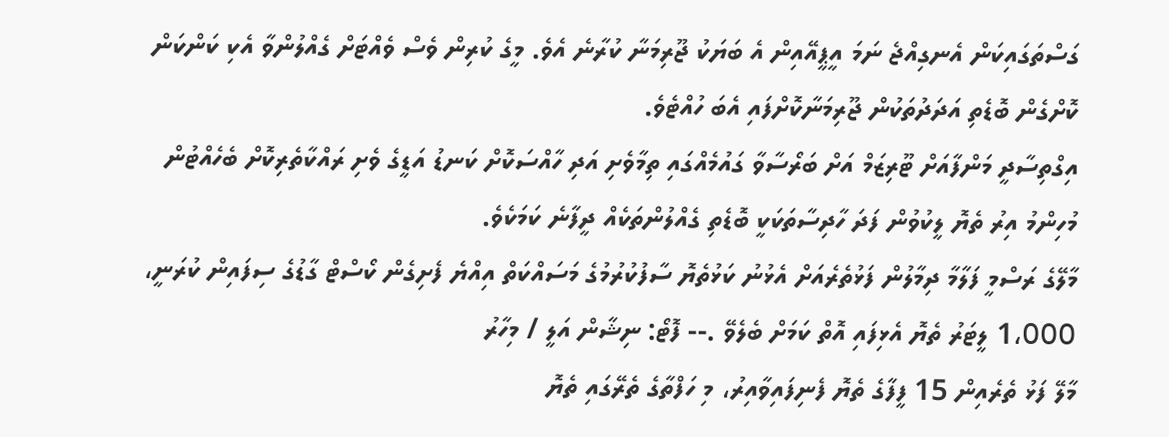ގަސްތަގައިކަން އެނގިއްޖެ ނަމަ އީޕީއޭއިން އެ ބަޔަކު ޖޫރިމަނާ ކުރާނެ އެވެ. މީގެ ކުރިން ވެސް ވެއްޓަށް ގެއްލުންވާ އެކި ކަންކަން ކޮށްގެން ބޮޑެތި އަދަދުތަކުން ޖޫރިމަނާކޮށްފައި އެބަ ހުއްޓެވެ.
އިގްތިސާދީ މަންފާއަށް ޓޫރިޒަމް އަށް ބަރޯސާވާ ގައުމެއްގައި ތިމާވެށި އަދި ހާއްސަކޮށް ކަނޑު އަޑީގެ ވެށި ރައްކާތެރިކޮށް ބެހެއްޓުން މުހިންމު އިރު ތެޔޮ ލީކުވުން ފަދަ ހާދިސާތަކަކީ ބޮޑެތި ގެއްލުންތަކެއް ދީފާނެ ކަމަކެވެ.
މާލޭގެ ރަސްމީ ފަލާމާ ދިމާލުން ފަޅުތެރެއަށް އެޅުނު ކަޅުތެޔޮ ސާފުކުރުމުގެ މަސައްކަތް އިއްޔެ ފެށިގެން ކޯސްޓް ގާޑުގެ ސިފައިން ކުރަނީ، 1،000 ލީޓަރު ތެޔޮ އެޅިފައި އޮތް ކަމަށް ބެލެވޭ .-- ފޮޓޯ: ނިޝާން އަލީ / މިހާރު
މާލޭ ފަޅު ތެރެއިން 15 ފީފާގެ ތެޔޮ ފެނިފައިވާއިރު، މި ހަފްތާގެ ތެރޭގައި ތެޔޮ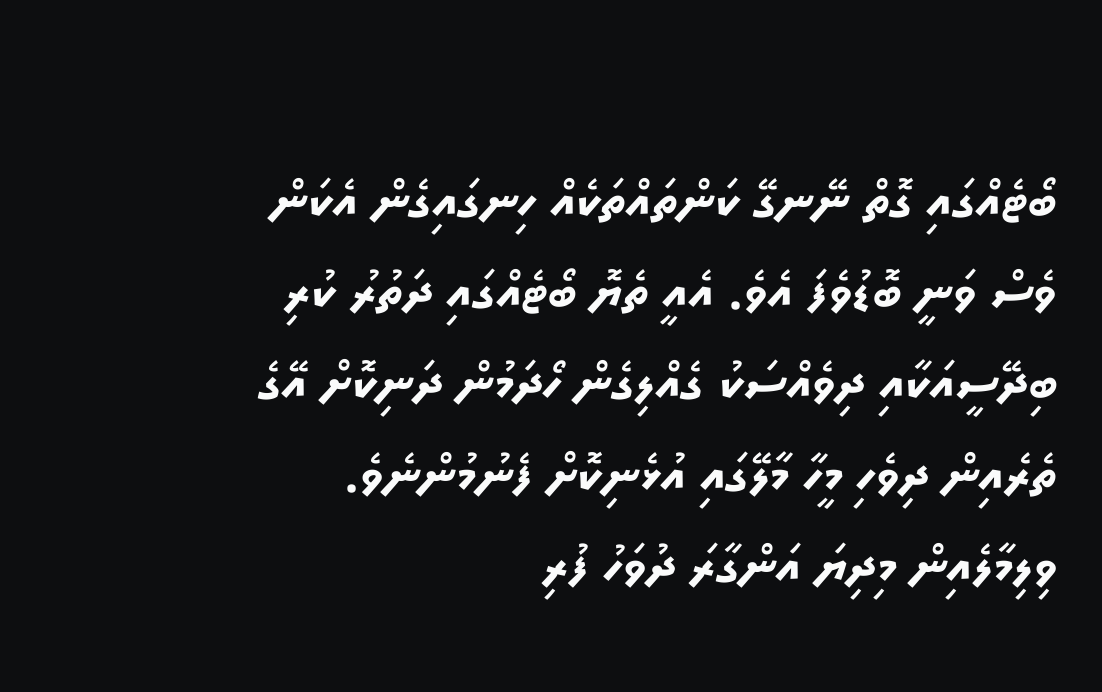ބޯޓެއްގައި ގޮތް ނޭނގޭ ކަންތައްތަކެއް ހިނގައިގެން އެކަން ވެސް ވަނީ ބޮޑުވެފަ އެވެ. އެއީ ތެޔޮ ބޯޓެއްގައި ދަތުރު ކުރި ބިދޭސީއަކާއި ދިވެއްސަކު ގެއްލިގެން ހޯދަމުން ދަނިކޮށް އޭގެ ތެރެއިން ދިވެހި މީހާ މާލޭގައި އުޅެނިކޮށް ފެނުމުންނެވެ.
ވިލިމާލެއިން މިދިޔަ އަންގާރަ ދުވަހު ފުރި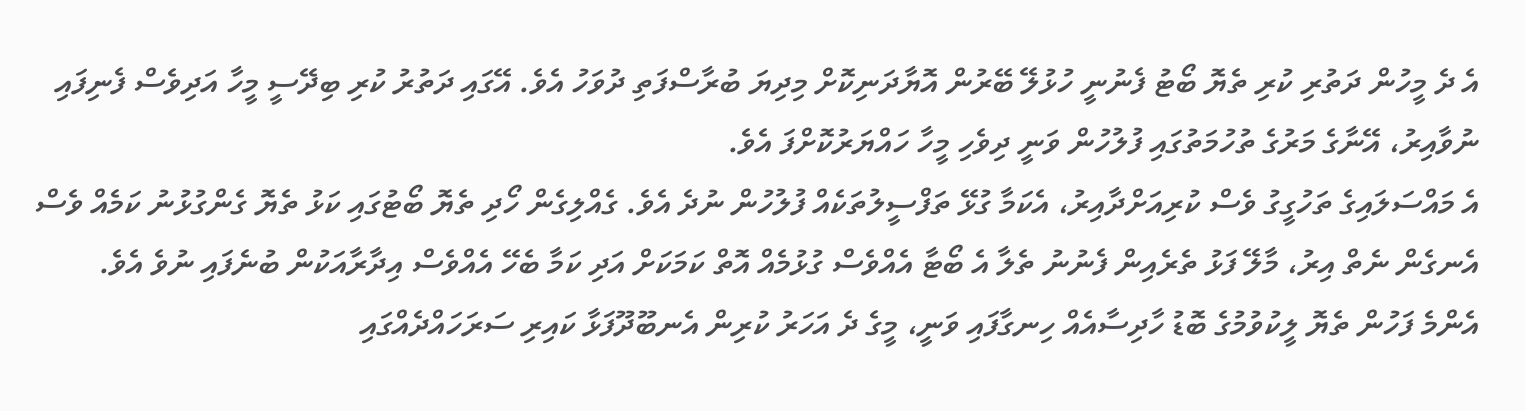އެ ދެ މީހުން ދަތުރި ކުރި ތެޔޮ ބޯޓު ފެނުނީ ހުޅުލޭ ބޭރުން އޮޔާދަނިކޮށް މިދިޔަ ބުރާސްފަތި ދުވަހު އެވެ. އޭގައި ދަތުރު ކުރި ބިދޭސީ މީހާ އަދިވެސް ފެނިފައި ނުވާއިރު، އޭނާގެ މަރުގެ ތުހުމަތުގައި ފުލުހުން ވަނީ ދިވެހި މީހާ ހައްޔަރުކޮށްފަ އެވެ.
އެ މައްސަލައިގެ ތަހުގީގު ވެސް ކުރިއަށްދާއިރު، އެކަމާ ގުޅޭ ތަފްސީލުތަކެއް ފުލުހުން ނުދެ އެވެ. ގެއްލިގެން ހޯދި ތެޔޮ ބޯޓުގައި ކަޅު ތެޔޮ ގެންގުޅުނު ކަމެއް ވެސް އެނގެން ނެތް އިރު، މާލޭ ފަޅު ތެރެއިން ފެނުނު ތެލާ އެ ބޯޓާ އެއްވެސް ގުޅުމެއް އޮތް ކަމަކަށް އަދި ކަމާ ބެހޭ އެއްވެސް އިދާރާއަކުން ބުނެފައި ނުވެ އެވެ.
އެންމެ ފަހުން ތެޔޮ ލީކުވުމުގެ ބޮޑު ހާދިސާއެއް ހިނގާފައި ވަނީ، މީގެ ދެ އަހަރު ކުރިން އެނބޫދޫފަޅާ ކައިރި ސަރަހައްދެއްގައި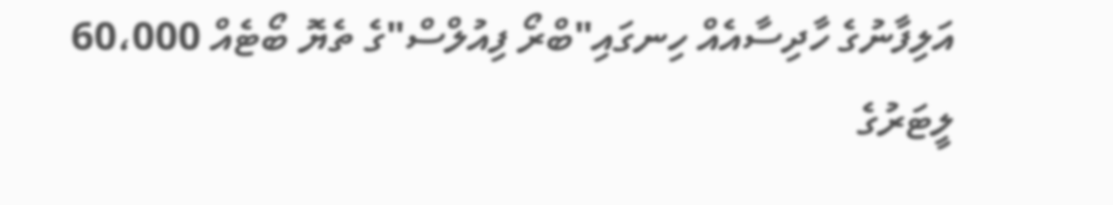އަލިފާނުގެ ހާދިސާއެއް ހިނގައި"ބްރޯ ފިއުލްސް"ގެ ތެޔޮ ބޯޓެއް 60،000 ލީޓަރުގެ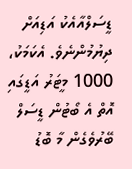ޑީސަލްއާއެކު އަޑިއަށް ދިޔުމުންނެވެ. އެކަމަކު، 1000 މީޓަރު އަޑީގައި އޮތް އެ ބޯޓުން ޑީސަލް ބޭރުވެގެން މާ ބޮޑު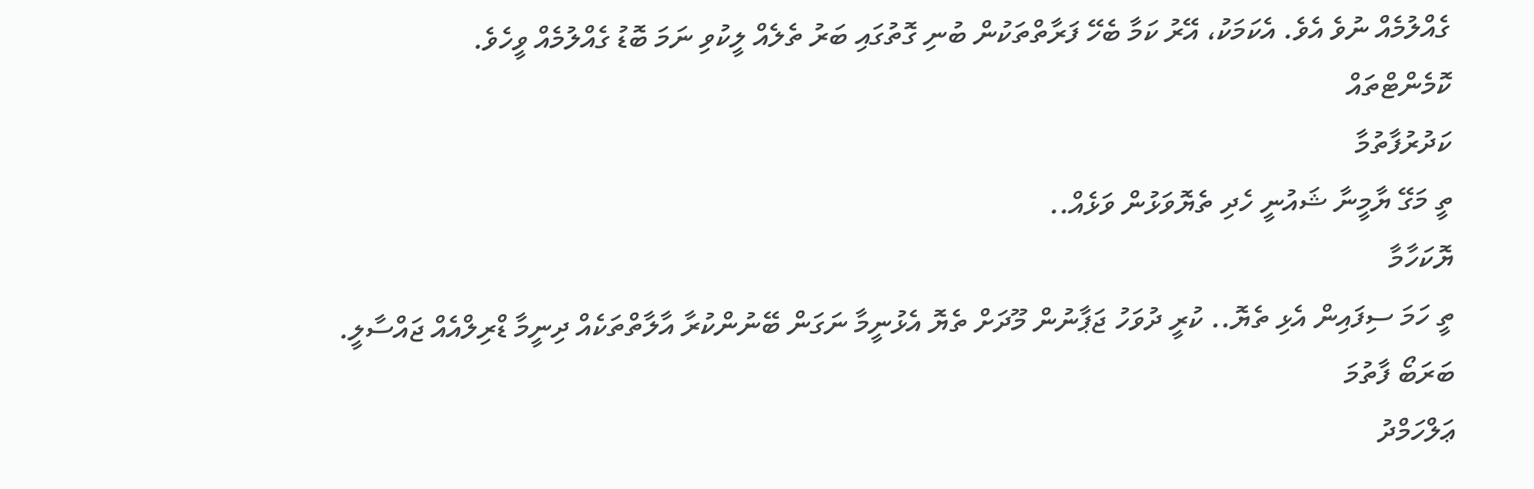ގެއްލުމެއް ނުވެ އެވެ. އެކަމަކު، އޭރު ކަމާ ބެހޭ ފަރާތްތަކުން ބުނި ގޮތުގައި ބަރު ތެލެއް ލީކުވި ނަމަ ބޮޑު ގެއްލުމެއް ވީހެވެ.
ކޮމެންޓްތައް
ކަދުރުފާތުމާ
ތީ މަގޭ ޔާމީނާ ޝައުނީ ހެދި ތެޔޮވަޅުން ވަޅެއް..
ޔޮކަހާމާ
ތީ ހަމަ ސިފައިން އެޅި ތެޔޮ.. ކުރީ ދުވަހު ޖަޕާނުން މޫދަށް ތެޔޮ އެޅުނީމާ ނަގަން ބޭނުންކުރާ އާލާތްތަކެއް ދިނީމާ ޑްރިލްއެއް ޖައްސާލީ.
ބަރަބޯ ފާތުމަ
ޢަލްހަމްދު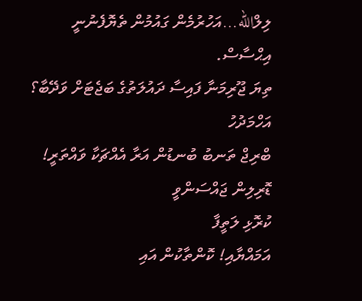ލިލްالله...އަހުރުމެން ގައުމުން ތެޔޮފެނުނީ
އިޙްސާސް.
ތިޔަ ޖޫރިމަނާ ފައިސާ ދައުލަތުގެ ބަޖެޓަށް ވަދޭބާ؟
އަހްމަދުހު
ބްރިޖް ތަނބު ބުނޑުން އަރާ އެއްޗަކާ ވައްތަރީ! ޑޮރިލިން ޖައްސަންވީ
ކުރޮޅި ލަތީފާ
އަމައްޔާއި! ކޮންތާކުން އައި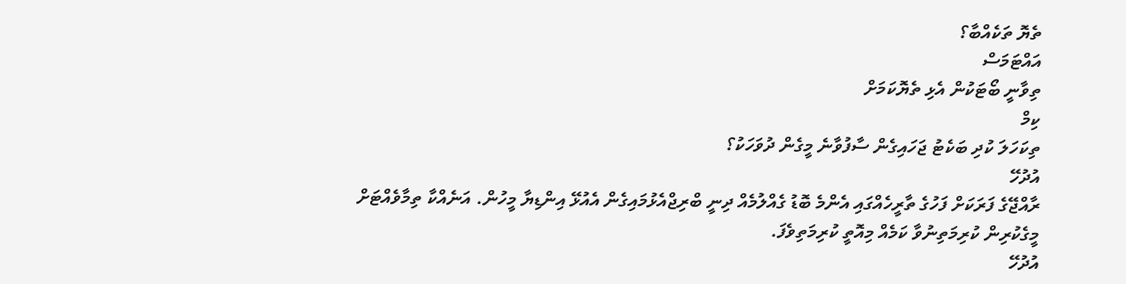ތެޔޮ ތަކެއްބާ؟
އައްޓަމަސް
ތިވާނީ ބޯޓަކުން އެޅި ތެޔޮކަމަށް
ކިމް
ތިކަހަލަ ކުދި ބަކެޓު ޖަހައިގެން ސާފުވާނެ މީގެން ދުވަހަކު؟
އުދުހޭ
ރާއްޖޭގެ ފަރަކަށް ފަހުގެ ތާރީހެއްގައި އެންމެ ބޮޑު ގެއްލުމެއް ދިނީ ބްރިޖްއެޅުމައިގެން އެއުޅޭ އިންޑިޔާ މީހުން. އަނެއްކާ ތިމާވެއްޓަށް މީގެކުރިން ކުރިމަތިނުވާ ކަމެއް މިއޮތީ ކުރިމަތިވެފަ.
އުދުހޭ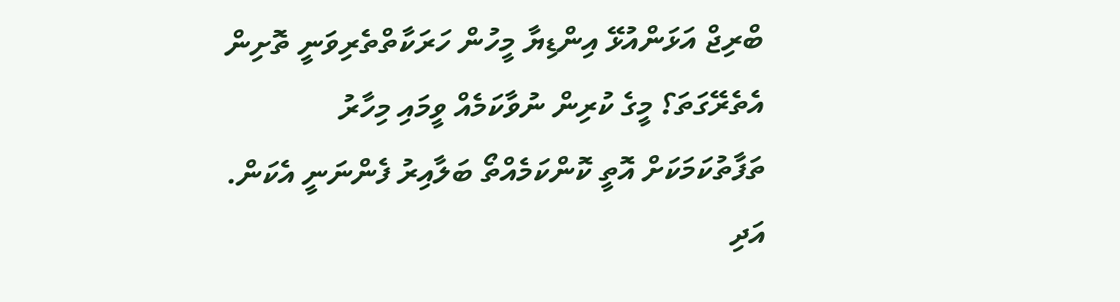ބްރިޖް އަޅަންއުޅޭ އިންޑިޔާ މީހުން ހަރަކާތްތެރިވަނީ ތޮށިން އެތެރޭގަތަ؟ މީގެ ކުރިން ނުވާކަމެއް ވީމައި މިހާރު ތަފާތުކަމަކަށް އޮތީ ކޮންކަމެއްތޯ ބަލާއިރު ފެންނަނީ އެކަން. އަދި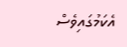އެކަމުގައިވެސް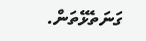ގަނަތެޅޭތަން.